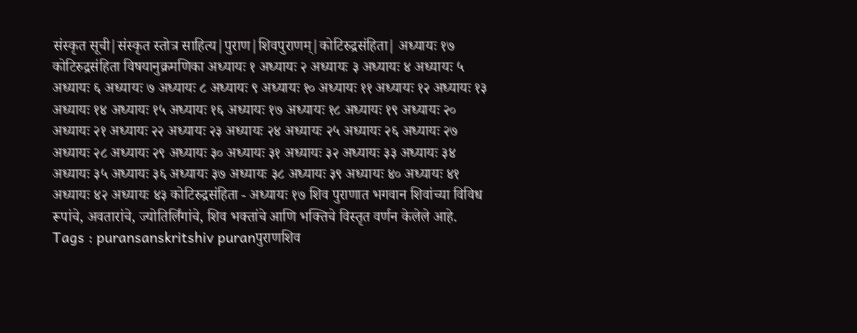संस्कृत सूची|संस्कृत स्तोत्र साहित्य|पुराण|शिवपुराणम्|कोटिरुद्रसंहिता| अध्यायः १७ कोटिरुद्रसंहिता विषयानुक्रमणिका अध्यायः १ अध्यायः २ अध्यायः ३ अध्यायः ४ अध्यायः ५ अध्यायः ६ अध्यायः ७ अध्यायः ८ अध्यायः ९ अध्यायः १० अध्यायः ११ अध्यायः १२ अध्यायः १३ अध्यायः १४ अध्यायः १५ अध्यायः १६ अध्यायः १७ अध्यायः १८ अध्यायः १९ अध्यायः २० अध्यायः २१ अध्यायः २२ अध्यायः २३ अध्यायः २४ अध्यायः २५ अध्यायः २६ अध्यायः २७ अध्यायः २८ अध्यायः २९ अध्यायः ३० अध्यायः ३१ अध्यायः ३२ अध्यायः ३३ अध्यायः ३४ अध्यायः ३५ अध्यायः ३६ अध्यायः ३७ अध्यायः ३८ अध्यायः ३९ अध्यायः ४० अध्यायः ४१ अध्यायः ४२ अध्यायः ४३ कोटिरुद्रसंहिता - अध्यायः १७ शिव पुराणात भगवान शिवांच्या विविध रूपांचे, अवतारांचे, ज्योतिर्लिंगांचे, शिव भक्तांचे आणि भक्तिचे विस्तृत वर्णन केलेले आहे. Tags : puransanskritshiv puranपुराणशिव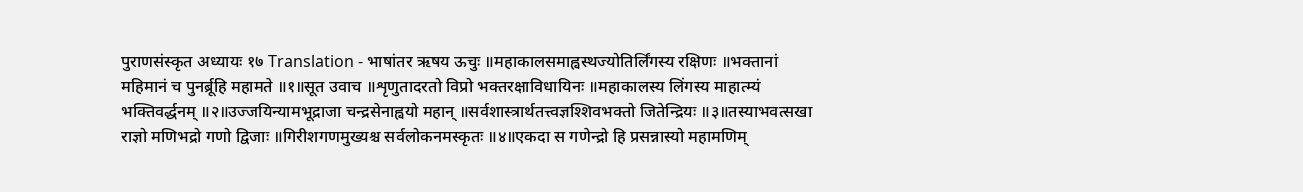पुराणसंस्कृत अध्यायः १७ Translation - भाषांतर ऋषय ऊचुः ॥महाकालसमाह्वस्थज्योतिर्लिंगस्य रक्षिणः ॥भक्तानां महिमानं च पुनर्ब्रूहि महामते ॥१॥सूत उवाच ॥शृणुतादरतो विप्रो भक्तरक्षाविधायिनः ॥महाकालस्य लिंगस्य माहात्म्यं भक्तिवर्द्धनम् ॥२॥उज्जयिन्यामभूद्राजा चन्द्रसेनाह्वयो महान् ॥सर्वशास्त्रार्थतत्त्वज्ञश्शिवभक्तो जितेन्द्रियः ॥३॥तस्याभवत्सखा राज्ञो मणिभद्रो गणो द्विजाः ॥गिरीशगणमुख्यश्च सर्वलोकनमस्कृतः ॥४॥एकदा स गणेन्द्रो हि प्रसन्नास्यो महामणिम्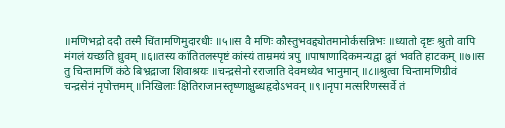॥मणिभद्रो ददौ तस्मै चिंतामणिमुदारधीः ॥५॥स वै मणिः कौस्तुभवद्द्योतमानोर्कसन्निभः ॥ध्यातो दृष्टः श्रुतो वापि मंगलं यच्छति ध्रुवम् ॥६॥तस्य कांतितलस्पृष्टं कांस्यं ताम्रमयं त्रपु ॥पाषाणादिकमन्यद्वा द्रुतं भवति हाटकम् ॥७॥स तु चिन्तामणिं कंठे बिभ्रद्राजा शिवाश्रयः ॥चन्द्रसेनो रराजाति देवमध्येव भानुमान् ॥८॥श्रुत्वा चिन्तामणिग्रीवं चन्द्रसेनं नृपोत्तमम् ॥निखिलाः क्षितिराजानस्तृष्णाक्षुब्धहृदोऽभवन् ॥९॥नृपा मत्सरिणस्सर्वे तं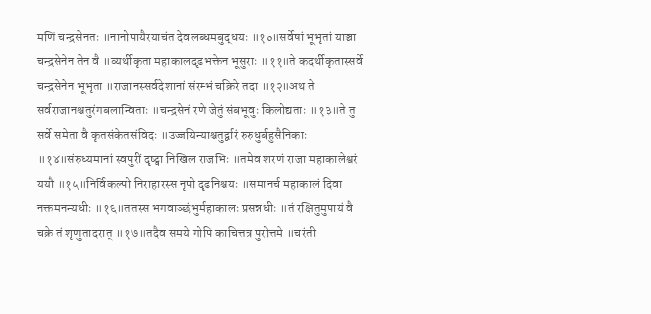मणिं चन्द्रसेनतः ॥नानोपायैरयाचंत देवलब्धमबुद्धयः ॥१०॥सर्वेषां भूभृतां याञ्चा चन्द्रसेनेन तेन वै ॥व्यर्थीकृता महाकालदृढभक्तेन भूसुराः ॥११॥ते कदर्थीकृतास्सर्वे चन्द्रसेनेन भूभृता ॥राजानस्सर्वदेशानां संरम्भं चक्रिरे तदा ॥१२॥अथ ते सर्वराजानश्चतुरंगबलान्विताः ॥चन्द्रसेनं रणे जेतुं संबभूवुः किलोद्यताः ॥१३॥ते तु सर्वे समेता वै कृतसंकेतसंविदः ॥उज्जयिन्याश्चतुर्द्वारं रुरुधुर्बहुसैनिकाः ॥१४॥संरुध्यमानां स्वपुरीं दृष्ट्वा निखिल राजभिः ॥तमेव शरणं राजा महाकालेश्वरं ययौ ॥१५॥निर्विकल्पो निराहारस्स नृपो दृढनिश्चयः ॥समानर्च महाकालं दिवा नक्तमनन्यधीः ॥१६॥ततस्स भगवाञ्छंभुर्महाकालः प्रसन्नधीः ॥तं रक्षितुमुपायं वै चक्रे तं शृणुतादरात् ॥१७॥तदैव समये गोपि काचित्तत्र पुरोत्तमे ॥चरंती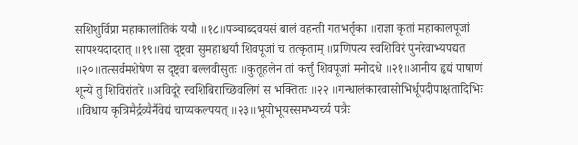सशिशुर्विप्रा महाकालांतिकं ययौ ॥१८॥पञ्चाब्दवयसं बालं वहन्ती गतभर्तृका ॥राज्ञा कृतां महाकालपूजां सापश्यदादरात् ॥१९॥सा दृष्ट्वा सुमहाश्चर्यां शिवपूजां च तत्कृताम् ॥प्रणिपत्य स्वशिविरं पुनरेवाभ्यपद्यत ॥२०॥तत्सर्वमशेषेण स दृष्ट्वा बल्लवीसुतः ॥कुतूहलेन तां कर्त्तुं शिवपूजां मनोदधे ॥२१॥आनीय हृद्यं पाषाणं शून्ये तु शिविरांतरे ॥अविदूरे स्वशिबिराच्छिवलिगं स भक्तितः ॥२२ ॥गन्धालंकारवासोभिर्धूपदीपाक्षतादिभिः ॥विधाय कृत्रिमैर्द्रव्यैर्नैवेद्यं चाप्यकल्पयत् ॥२३॥भूयोभूयस्समभ्यर्च्य पत्रैः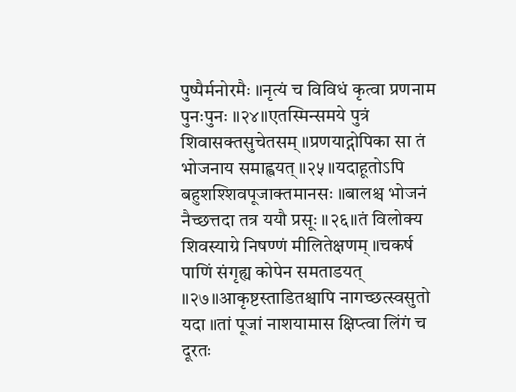पुष्पैर्मनोरमैः ॥नृत्यं च विविधं कृत्वा प्रणनाम पुनःपुनः ॥२४॥एतस्मिन्समये पुत्रं शिवासक्तसुचेतसम् ॥प्रणयाद्गोपिका सा तं भोजनाय समाह्वयत् ॥२५॥यदाहूतोऽपि बहुशश्शिवपूजाक्तमानसः ॥बालश्च भोजनं नैच्छत्तदा तत्र ययौ प्रसूः ॥२६॥तं विलोक्य शिवस्याग्रे निषण्णं मीलितेक्षणम् ॥चकर्ष पाणिं संगृह्य कोपेन समताडयत् ॥२७॥आकृष्टस्ताडितश्चापि नागच्छत्स्वसुतो यदा ॥तां पूजां नाशयामास क्षिप्त्वा लिंगं च दूरतः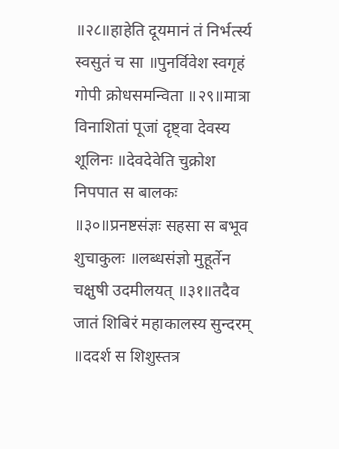॥२८॥हाहेति दूयमानं तं निर्भर्त्स्य स्वसुतं च सा ॥पुनर्विवेश स्वगृहं गोपी क्रोधसमन्विता ॥२९॥मात्रा विनाशितां पूजां दृष्ट्वा देवस्य शूलिनः ॥देवदेवेति चुक्रोश निपपात स बालकः ॥३०॥प्रनष्टसंज्ञः सहसा स बभूव शुचाकुलः ॥लब्धसंज्ञो मुहूर्तेन चक्षुषी उदमीलयत् ॥३१॥तदैव जातं शिबिरं महाकालस्य सुन्दरम् ॥ददर्श स शिशुस्तत्र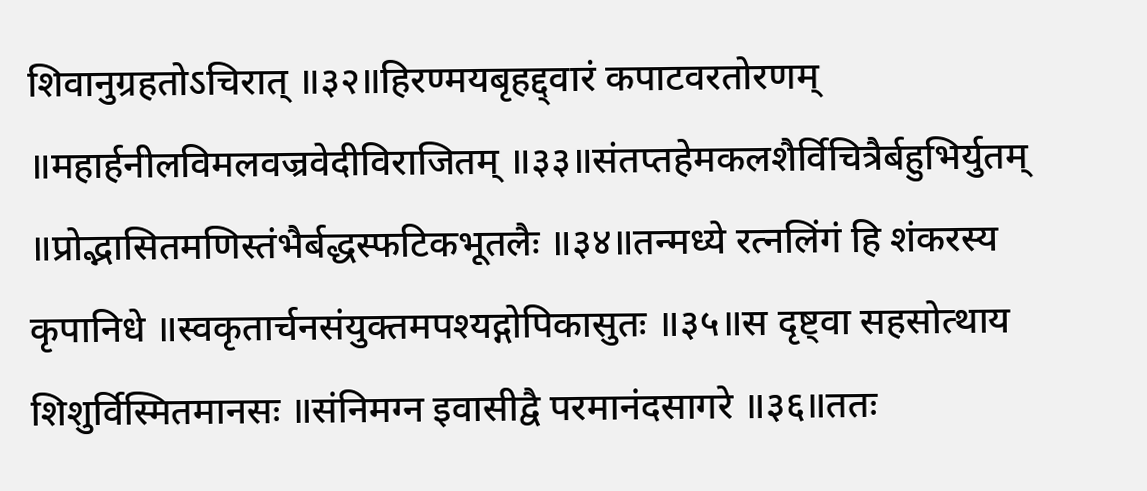शिवानुग्रहतोऽचिरात् ॥३२॥हिरण्मयबृहद्द्वारं कपाटवरतोरणम् ॥महार्हनीलविमलवज्रवेदीविराजितम् ॥३३॥संतप्तहेमकलशैर्विचित्रैर्बहुभिर्युतम् ॥प्रोद्भासितमणिस्तंभैर्बद्धस्फटिकभूतलैः ॥३४॥तन्मध्ये रत्नलिंगं हि शंकरस्य कृपानिधे ॥स्वकृतार्चनसंयुक्तमपश्यद्गोपिकासुतः ॥३५॥स दृष्ट्वा सहसोत्थाय शिशुर्विस्मितमानसः ॥संनिमग्न इवासीद्वै परमानंदसागरे ॥३६॥ततः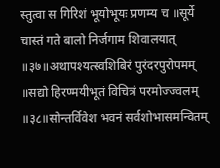स्तुत्वा स गिरिशं भूयोभूयः प्रणम्य च ॥सूर्ये चास्तं गते बालो निर्जगाम शिवालयात् ॥३७॥अथापश्यत्स्वशिबिरं पुरंदरपुरोपमम् ॥सद्यो हिरण्मयीभूतं विचित्रं परमोज्ज्वलम् ॥३८॥सोन्तर्विवेश भवनं सर्वशोभासमन्वितम्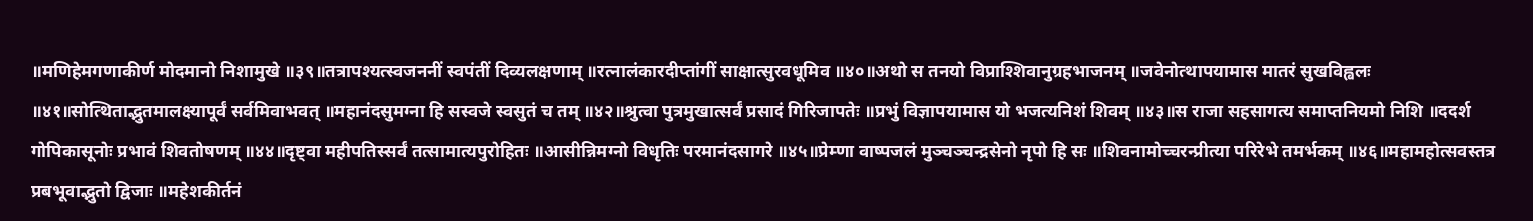॥मणिहेमगणाकीर्ण मोदमानो निशामुखे ॥३९॥तत्रापश्यत्स्वजननीं स्वपंतीं दिव्यलक्षणाम् ॥रत्नालंकारदीप्तांगीं साक्षात्सुरवधूमिव ॥४०॥अथो स तनयो विप्राश्शिवानुग्रहभाजनम् ॥जवेनोत्थापयामास मातरं सुखविह्वलः ॥४१॥सोत्थिताद्भुतमालक्ष्यापूर्वं सर्वमिवाभवत् ॥महानंदसुमग्ना हि सस्वजे स्वसुतं च तम् ॥४२॥श्रुत्वा पुत्रमुखात्सर्वं प्रसादं गिरिजापतेः ॥प्रभुं विज्ञापयामास यो भजत्यनिशं शिवम् ॥४३॥स राजा सहसागत्य समाप्तनियमो निशि ॥ददर्श गोपिकासूनोः प्रभावं शिवतोषणम् ॥४४॥दृष्ट्वा महीपतिस्सर्वं तत्सामात्यपुरोहितः ॥आसीन्निमग्नो विधृतिः परमानंदसागरे ॥४५॥प्रेम्णा वाष्पजलं मुञ्चञ्चन्द्रसेनो नृपो हि सः ॥शिवनामोच्चरन्प्रीत्या परिरेभे तमर्भकम् ॥४६॥महामहोत्सवस्तत्र प्रबभूवाद्भुतो द्विजाः ॥महेशकीर्तनं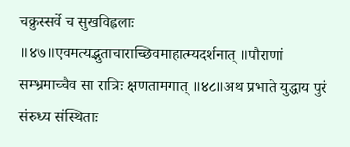चक्रुस्सर्वे च सुखविह्वलाः ॥४७॥एवमत्यद्भुताचाराच्छिवमाहात्म्यदर्शनात् ॥पौराणां सम्भ्रमाच्चैव सा रात्रिः क्षणतामगात् ॥४८॥अथ प्रभाते युद्धाय पुरं संरुध्य संस्थिताः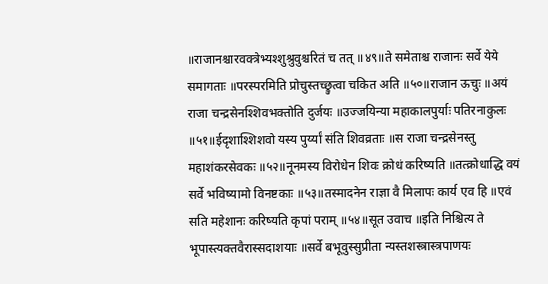॥राजानश्चारवक्त्रेभ्यश्शुश्रुवुश्चरितं च तत् ॥४९॥ते समेताश्च राजानः सर्वे येये समागताः ॥परस्परमिति प्रोचुस्तच्छ्रुत्वा चकित अति ॥५०॥राजान ऊचुः ॥अयं राजा चन्द्रसेनश्शिवभक्तोति दुर्जयः ॥उज्जयिन्या महाकालपुर्याः पतिरनाकुलः ॥५१॥ईदृशाश्शिशवो यस्य पुर्य्यां संति शिवव्रताः ॥स राजा चन्द्रसेनस्तु महाशंकरसेवकः ॥५२॥नूनमस्य विरोधेन शिवः क्रोधं करिष्यति ॥तत्क्रोधाद्धि वयं सर्वे भविष्यामो विनष्टकाः ॥५३॥तस्मादनेन राज्ञा वै मिलापः कार्य एव हि ॥एवं सति महेशानः करिष्यति कृपां पराम् ॥५४॥सूत उवाच ॥इति निश्चित्य ते भूपास्त्यक्तवैरास्सदाशयाः ॥सर्वे बभूवुस्सुप्रीता न्यस्तशस्त्रास्त्रपाणयः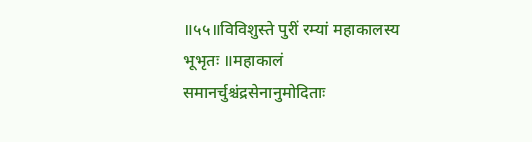॥५५॥विविशुस्ते पुरीं रम्यां महाकालस्य भूभृतः ॥महाकालं समानर्चुश्चंद्रसेनानुमोदिताः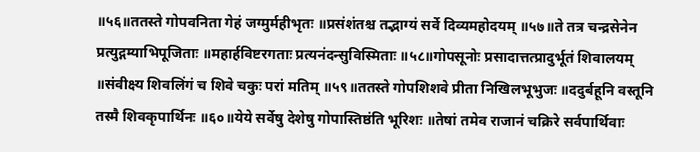॥५६॥ततस्ते गोपवनिता गेहं जग्मुर्महीभृतः ॥प्रसंशंतश्च तद्भाग्यं सर्वे दिव्यमहोदयम् ॥५७॥ते तत्र चन्द्रसेनेन प्रत्युद्गम्याभिपूजिताः ॥महार्हविष्टरगताः प्रत्यनंदन्सुविस्मिताः ॥५८॥गोपसूनोः प्रसादात्तत्प्रादुर्भूतं शिवालयम् ॥संवीक्ष्य शिवलिंगं च शिवे चकुः परां मतिम् ॥५९॥ततस्ते गोपशिशवे प्रीता निखिलभूभुजः ॥ददुर्बहूनि वस्तूनि तस्मै शिवकृपार्थिनः ॥६०॥येये सर्वेषु देशेषु गोपास्तिष्ठंति भूरिशः ॥तेषां तमेव राजानं चक्रिरे सर्वपार्थिवाः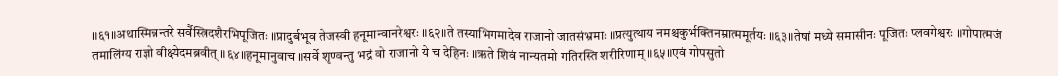॥६१॥अथास्मिन्नन्तरे सर्वैस्त्रिदशैरभिपूजितः ॥प्रादुर्बभूव तेजस्वी हनूमान्वानरेश्वरः ॥६२॥ते तस्याभिगमादेव राजानो जातसंभ्रमाः ॥प्रत्युत्थाय नमश्चकुर्भक्तिनम्रात्ममूर्तयः ॥६३॥तेषां मध्ये समासीनः पूजितः प्लवगेश्वरः ॥गोपात्मजं तमालिंग्य राज्ञो वीक्ष्येदमब्रवीत् ॥६४॥हनूमानुवाच ॥सर्वे शृण्वन्तु भद्रं वो राजानो ये च देहिनः ॥ऋते शिवं नान्यतमो गतिरस्ति शरीरिणाम् ॥६५॥एवं गोपसुतो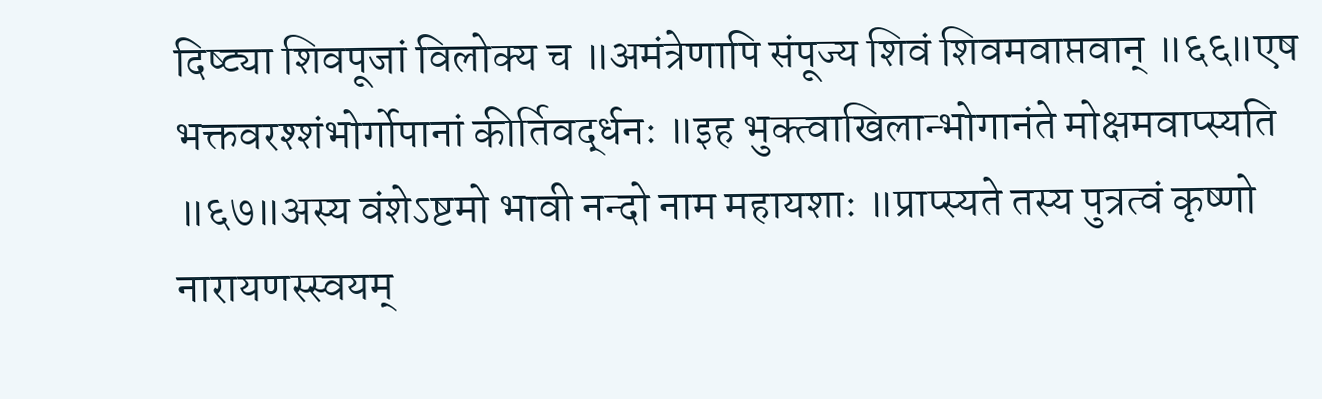दिष्ट्या शिवपूजां विलोक्य च ॥अमंत्रेणापि संपूज्य शिवं शिवमवाप्तवान् ॥६६॥एष भक्तवरश्शंभोर्गोपानां कीर्तिवर्द्धनः ॥इह भुक्त्वाखिलान्भोगानंते मोक्षमवाप्स्यति ॥६७॥अस्य वंशेऽष्टमो भावी नन्दो नाम महायशाः ॥प्राप्स्यते तस्य पुत्रत्वं कृष्णो नारायणस्स्वयम्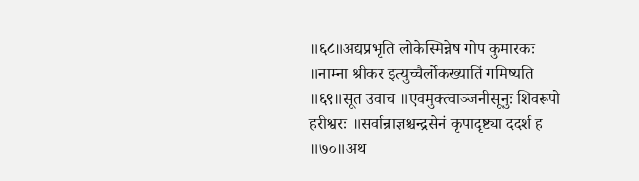॥६८॥अद्यप्रभृति लोकेस्मिन्नेष गोप कुमारकः ॥नाम्ना श्रीकर इत्युच्चैर्लोकख्यातिं गमिष्यति ॥६९॥सूत उवाच ॥एवमुक्त्वाञ्जनीसूनुः शिवरूपो हरीश्वरः ॥सर्वान्राज्ञश्चन्द्रसेनं कृपादृष्ट्या ददर्श ह ॥७०॥अथ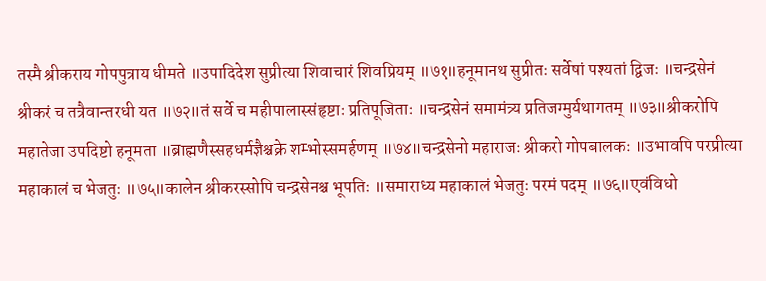तस्मै श्रीकराय गोपपुत्राय धीमते ॥उपादिदेश सुप्रीत्या शिवाचारं शिवप्रियम् ॥७१॥हनूमानथ सुप्रीतः सर्वेषां पश्यतां द्विजः ॥चन्द्रसेनं श्रीकरं च तत्रैवान्तरधी यत ॥७२॥तं सर्वे च महीपालास्संहृष्टाः प्रतिपूजिताः ॥चन्द्रसेनं समामंत्र्य प्रतिजग्मुर्यथागतम् ॥७३॥श्रीकरोपि महातेजा उपदिष्टो हनूमता ॥ब्राह्मणैस्सहधर्मज्ञैश्चक्रे शम्भोस्समर्हणम् ॥७४॥चन्द्रसेनो महाराजः श्रीकरो गोपबालकः ॥उभावपि परप्रीत्या महाकालं च भेजतुः ॥७५॥कालेन श्रीकरस्सोपि चन्द्रसेनश्च भूपतिः ॥समाराध्य महाकालं भेजतुः परमं पदम् ॥७६॥एवंविधो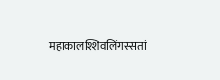महाकालश्शिवलिंगस्सतां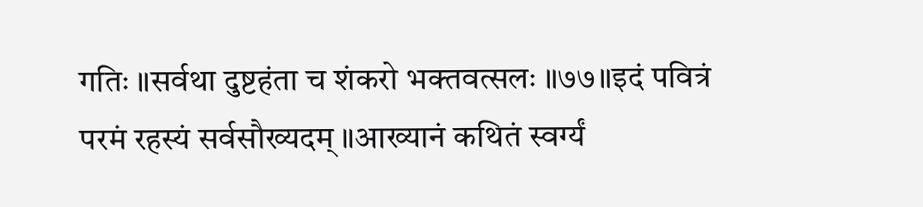गतिः ॥सर्वथा दुष्टहंता च शंकरो भक्तवत्सलः ॥७७॥इदं पवित्रं परमं रहस्यं सर्वसौख्यदम् ॥आख्यानं कथितं स्वर्ग्यं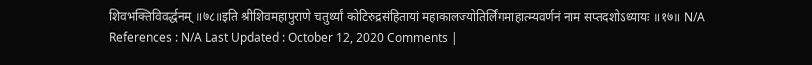शिवभक्तिविवर्द्धनम् ॥७८॥इति श्रीशिवमहापुराणे चतुर्थ्यां कोटिरुद्रसंहितायां महाकालज्योतिर्लिंगमाहात्म्यवर्णनं नाम सप्तदशोऽध्यायः ॥१७॥ N/A References : N/A Last Updated : October 12, 2020 Comments |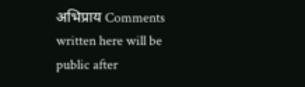अभिप्राय Comments written here will be public after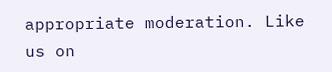appropriate moderation. Like us on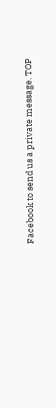Facebook to send us a private message. TOP